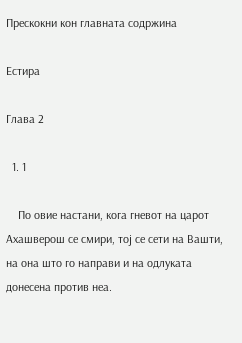Прескокни кон главната содржина

Естира

Глава 2

  1. 1

    По овие настани, кога гневот на царот Ахашверош се смири, тој се сети на Вашти, на она што го направи и на одлуката донесена против неа.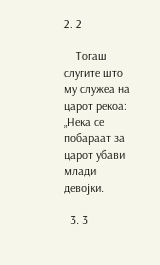2. 2

    Тогаш слугите што му служеа на царот рекоа: „Нека се побараат за царот убави млади девојки.

  3. 3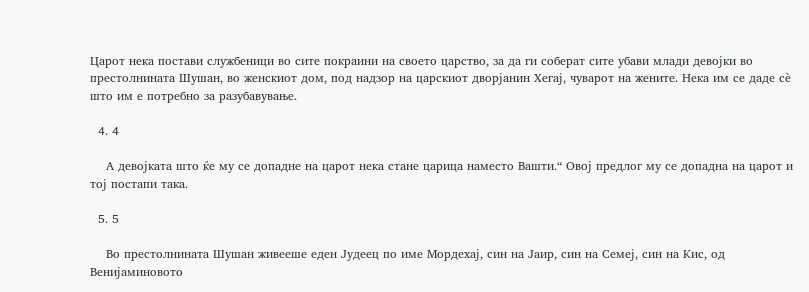Царот нека постави службеници во сите покраини на своето царство, за да ги соберат сите убави млади девојки во престолнината Шушан, во женскиот дом, под надзор на царскиот дворјанин Хегај, чуварот на жените. Нека им се даде сѐ што им е потребно за разубавување.

  4. 4

    А девојката што ќе му се допадне на царот нека стане царица наместо Вашти.“ Овој предлог му се допадна на царот и тој постапи така.

  5. 5

    Во престолнината Шушан живееше еден Јудеец по име Мордехај, син на Јаир, син на Семеј, син на Кис, од Венијаминовото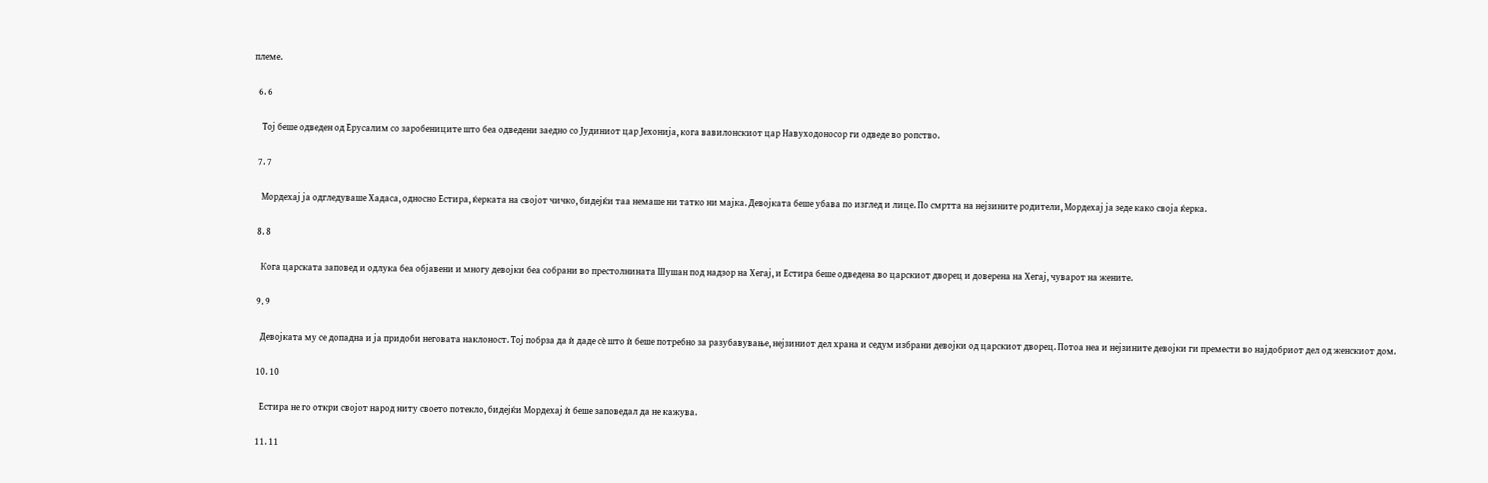племе.

  6. 6

    Тој беше одведен од Ерусалим со заробениците што беа одведени заедно со Јудиниот цар Јехонија, кога вавилонскиот цар Навуходоносор ги одведе во ропство.

  7. 7

    Мордехај ја одгледуваше Хадаса, односно Естира, ќерката на својот чичко, бидејќи таа немаше ни татко ни мајка. Девојката беше убава по изглед и лице. По смртта на нејзините родители, Мордехај ја зеде како своја ќерка.

  8. 8

    Кога царската заповед и одлука беа објавени и многу девојки беа собрани во престолнината Шушан под надзор на Хегај, и Естира беше одведена во царскиот дворец и доверена на Хегај, чуварот на жените.

  9. 9

    Девојката му се допадна и ја придоби неговата наклоност. Тој побрза да ѝ даде сѐ што ѝ беше потребно за разубавување, нејзиниот дел храна и седум избрани девојки од царскиот дворец. Потоа неа и нејзините девојки ги премести во најдобриот дел од женскиот дом.

  10. 10

    Естира не го откри својот народ ниту своето потекло, бидејќи Мордехај ѝ беше заповедал да не кажува.

  11. 11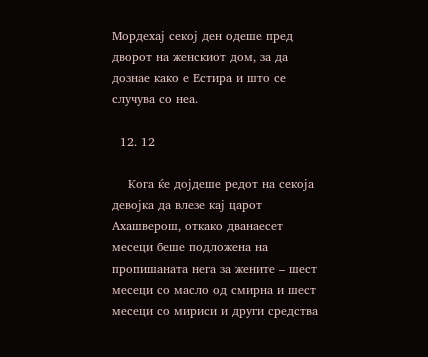Мордехај секој ден одеше пред дворот на женскиот дом, за да дознае како е Естира и што се случува со неа.

  12. 12

    Кога ќе дојдеше редот на секоја девојка да влезе кај царот Ахашверош, откако дванаесет месеци беше подложена на пропишаната нега за жените – шест месеци со масло од смирна и шест месеци со мириси и други средства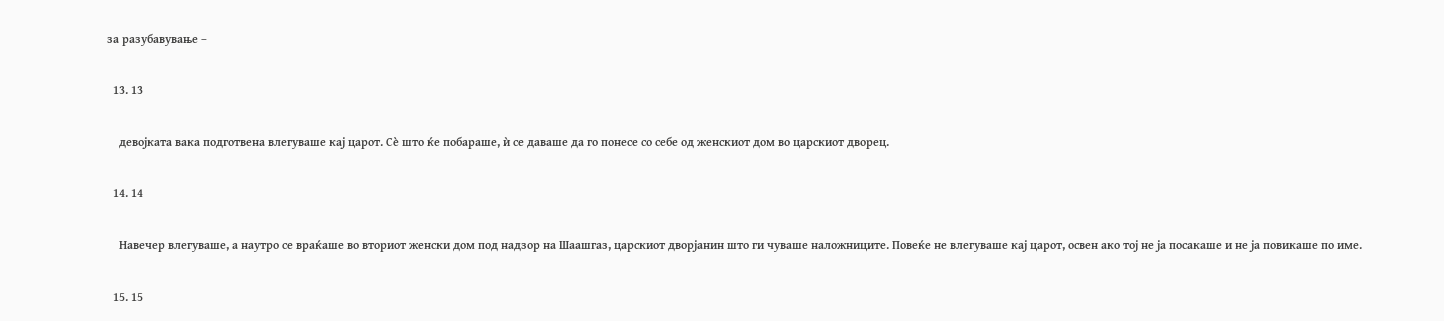за разубавување –

  13. 13

    девојката вака подготвена влегуваше кај царот. Сѐ што ќе побараше, ѝ се даваше да го понесе со себе од женскиот дом во царскиот дворец.

  14. 14

    Навечер влегуваше, а наутро се враќаше во вториот женски дом под надзор на Шаашгаз, царскиот дворјанин што ги чуваше наложниците. Повеќе не влегуваше кај царот, освен ако тој не ја посакаше и не ја повикаше по име.

  15. 15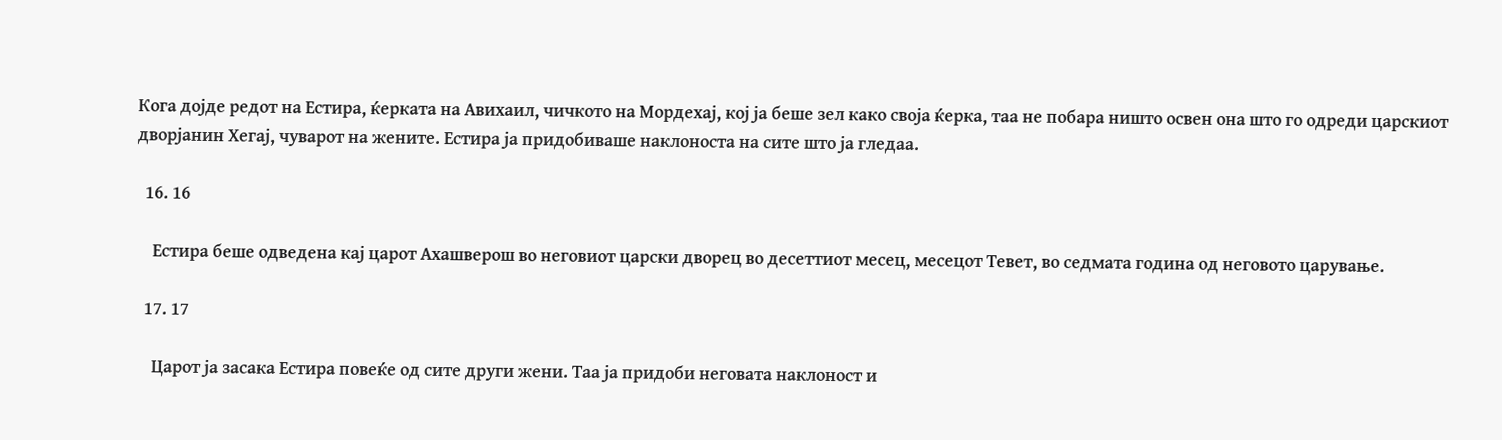Кога дојде редот на Естира, ќерката на Авихаил, чичкото на Мордехај, кој ја беше зел како своја ќерка, таа не побара ништо освен она што го одреди царскиот дворјанин Хегај, чуварот на жените. Естира ја придобиваше наклоноста на сите што ја гледаа.

  16. 16

    Естира беше одведена кај царот Ахашверош во неговиот царски дворец во десеттиот месец, месецот Тевет, во седмата година од неговото царување.

  17. 17

    Царот ја засака Естира повеќе од сите други жени. Таа ја придоби неговата наклоност и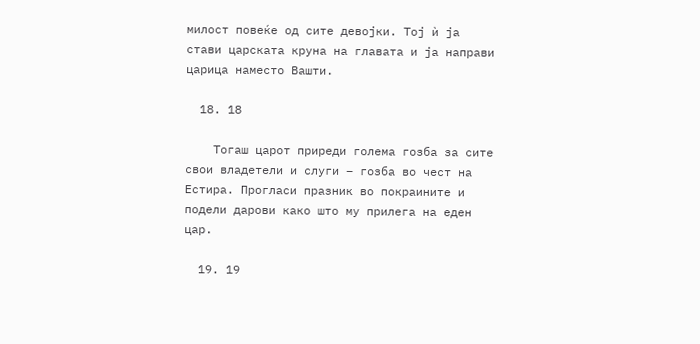милост повеќе од сите девојки. Тој ѝ ја стави царската круна на главата и ја направи царица наместо Вашти.

  18. 18

    Тогаш царот приреди голема гозба за сите свои владетели и слуги – гозба во чест на Естира. Прогласи празник во покраините и подели дарови како што му прилега на еден цар.

  19. 19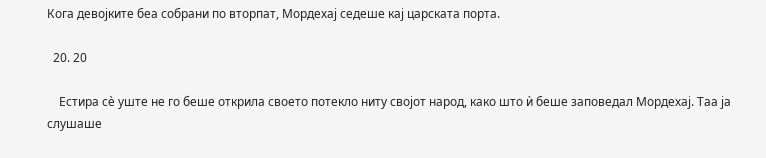Кога девојките беа собрани по вторпат, Мордехај седеше кај царската порта.

  20. 20

    Естира сѐ уште не го беше открила своето потекло ниту својот народ, како што ѝ беше заповедал Мордехај. Таа ја слушаше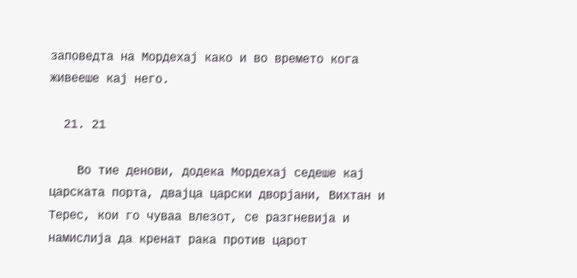заповедта на Мордехај како и во времето кога живееше кај него.

  21. 21

    Во тие денови, додека Мордехај седеше кај царската порта, двајца царски дворјани, Вихтан и Терес, кои го чуваа влезот, се разгневија и намислија да кренат рака против царот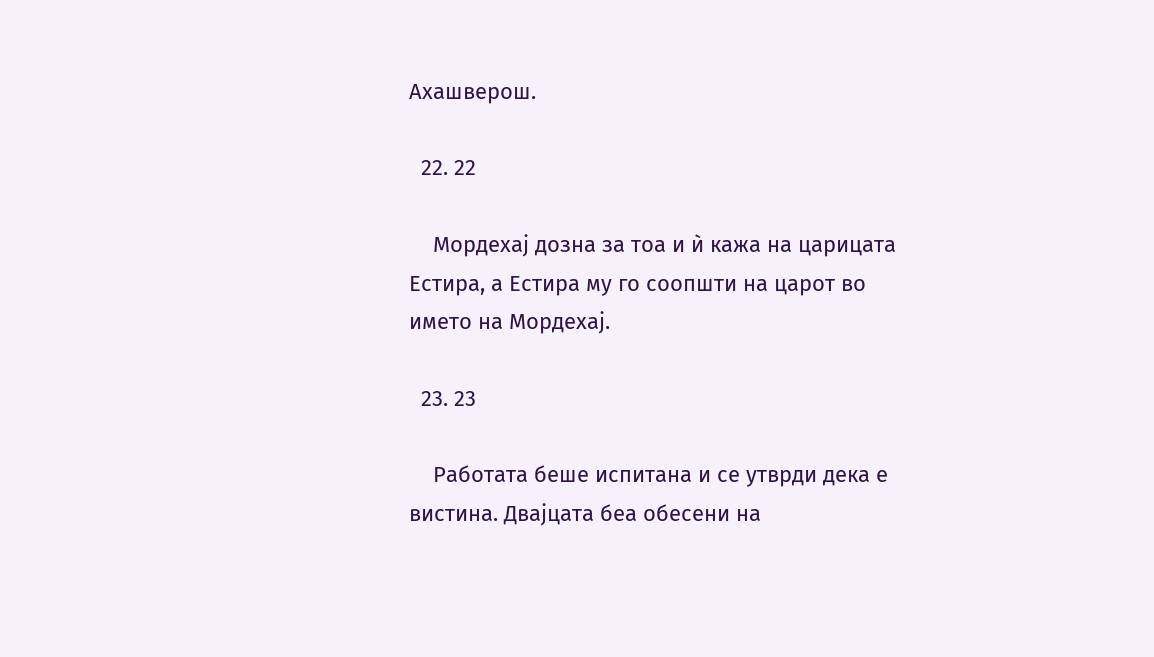Ахашверош.

  22. 22

    Мордехај дозна за тоа и ѝ кажа на царицата Естира, а Естира му го соопшти на царот во името на Мордехај.

  23. 23

    Работата беше испитана и се утврди дека е вистина. Двајцата беа обесени на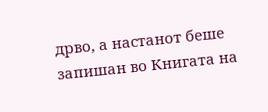дрво, а настанот беше запишан во Книгата на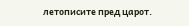летописите пред царот.